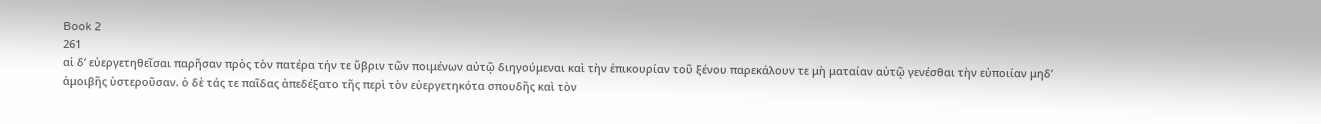Book 2
261
αἱ δʼ εὐεργετηθεῖσαι παρῆσαν πρὸς τὸν πατέρα τήν τε ὕβριν τῶν ποιμένων αὐτῷ διηγούμεναι καὶ τὴν ἐπικουρίαν τοῦ ξένου παρεκάλουν τε μὴ ματαίαν αὐτῷ γενέσθαι τὴν εὐποιίαν μηδʼ ἀμοιβῆς ὑστεροῦσαν. ὁ δὲ τάς τε παῖδας ἀπεδέξατο τῆς περὶ τὸν εὐεργετηκότα σπουδῆς καὶ τὸν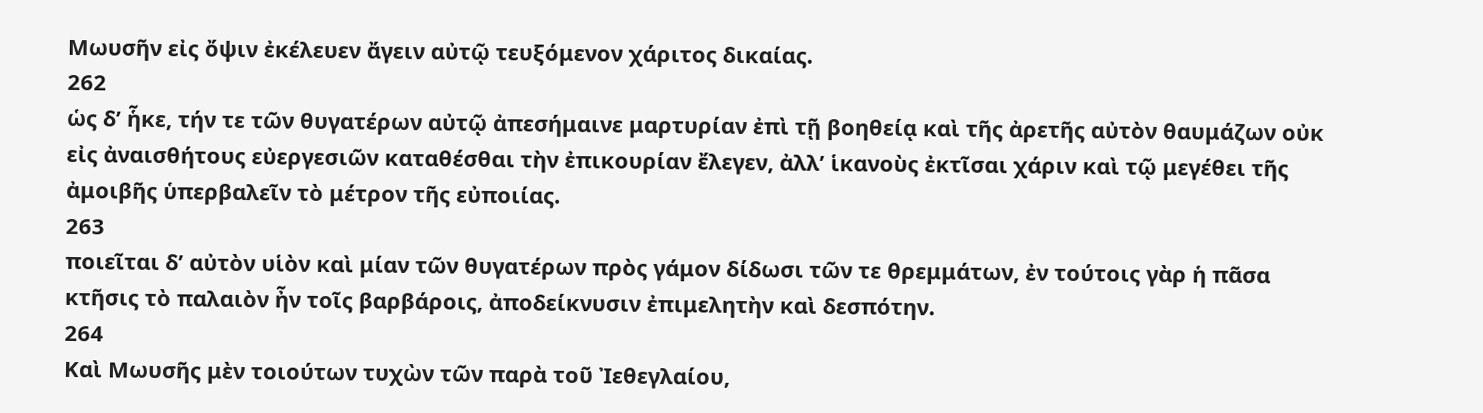Μωυσῆν εἰς ὄψιν ἐκέλευεν ἄγειν αὐτῷ τευξόμενον χάριτος δικαίας.
262
ὡς δʼ ἧκε, τήν τε τῶν θυγατέρων αὐτῷ ἀπεσήμαινε μαρτυρίαν ἐπὶ τῇ βοηθείᾳ καὶ τῆς ἀρετῆς αὐτὸν θαυμάζων οὐκ εἰς ἀναισθήτους εὐεργεσιῶν καταθέσθαι τὴν ἐπικουρίαν ἔλεγεν, ἀλλʼ ἱκανοὺς ἐκτῖσαι χάριν καὶ τῷ μεγέθει τῆς ἀμοιβῆς ὑπερβαλεῖν τὸ μέτρον τῆς εὐποιίας.
263
ποιεῖται δʼ αὐτὸν υἱὸν καὶ μίαν τῶν θυγατέρων πρὸς γάμον δίδωσι τῶν τε θρεμμάτων, ἐν τούτοις γὰρ ἡ πᾶσα κτῆσις τὸ παλαιὸν ἦν τοῖς βαρβάροις, ἀποδείκνυσιν ἐπιμελητὴν καὶ δεσπότην.
264
Καὶ Μωυσῆς μὲν τοιούτων τυχὼν τῶν παρὰ τοῦ Ἰεθεγλαίου,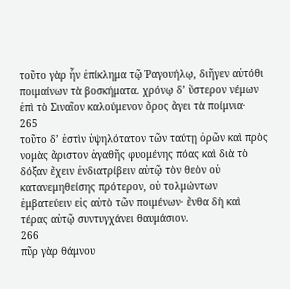τοῦτο γὰρ ἦν ἐπίκλημα τῷ Ῥαγουήλῳ, διῆγεν αὐτόθι ποιμαίνων τὰ βοσκήματα. χρόνῳ δʼ ὕστερον νέμων ἐπὶ τὸ Σιναῖον καλούμενον ὄρος ἄγει τὰ ποίμνια·
265
τοῦτο δʼ ἐστὶν ὑψηλότατον τῶν ταύτῃ ὀρῶν καὶ πρὸς νομὰς ἄριστον ἀγαθῆς φυομένης πόας καὶ διὰ τὸ δόξαν ἔχειν ἐνδιατρίβειν αὐτῷ τὸν θεὸν οὐ κατανεμηθείσης πρότερον, οὐ τολμώντων ἐμβατεύειν εἰς αὐτὸ τῶν ποιμένων· ἔνθα δὴ καὶ τέρας αὐτῷ συντυγχάνει θαυμάσιον.
266
πῦρ γὰρ θάμνου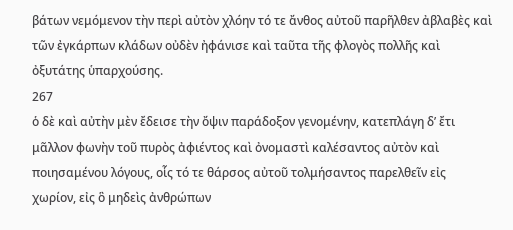βάτων νεμόμενον τὴν περὶ αὐτὸν χλόην τό τε ἄνθος αὐτοῦ παρῆλθεν ἀβλαβὲς καὶ τῶν ἐγκάρπων κλάδων οὐδὲν ἠφάνισε καὶ ταῦτα τῆς φλογὸς πολλῆς καὶ ὀξυτάτης ὑπαρχούσης.
267
ὁ δὲ καὶ αὐτὴν μὲν ἔδεισε τὴν ὄψιν παράδοξον γενομένην, κατεπλάγη δʼ ἔτι μᾶλλον φωνὴν τοῦ πυρὸς ἀφιέντος καὶ ὀνομαστὶ καλέσαντος αὐτὸν καὶ ποιησαμένου λόγους, οἷς τό τε θάρσος αὐτοῦ τολμήσαντος παρελθεῖν εἰς χωρίον, εἰς ὃ μηδεὶς ἀνθρώπων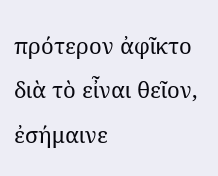πρότερον ἀφῖκτο διὰ τὸ εἶναι θεῖον, ἐσήμαινε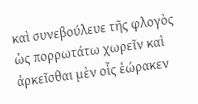καὶ συνεβούλευε τῆς φλογὸς ὡς πορρωτάτω χωρεῖν καὶ ἀρκεῖσθαι μὲν οἷς ἑώρακεν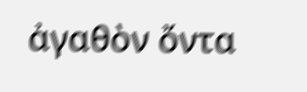ἀγαθὸν ὄντα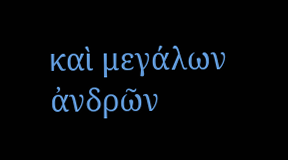καὶ μεγάλων ἀνδρῶν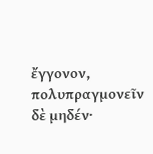ἔγγονον, πολυπραγμονεῖν δὲ μηδέν·